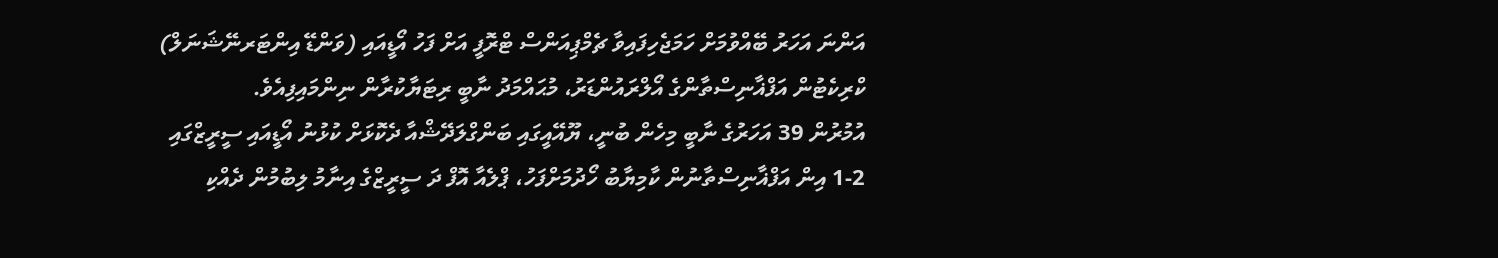އަންނަ އަހަރު ބޭއްވުމަށް ހަމަޖެހިފައިވާ ޗެމްޕިއަންސް ޓްރޮފީ އަށް ފަހު އޯޑީއައި (ވަންޑޭ އިންޓަރނޭޝަނަލް) ކްރިކެޓުން އަފްޣާނިސްތާންގެ އޯލްރައުންޑަރު، މުޙައްމަދު ނާބީ ރިޓަޔާކުރާން ނިންމައިފިއެވެ.
އުމުރުން 39 އަހަރުގެ ނާބީ މިހެން ބުނީ، ޔޫއޭއީގައި ބަންގްލަދޭޝްއާ ދެކޮޅަށް ކުޅުނު އޯޑީއައި ސީރީޒްގައި 2-1 އިން އަފްޣާނިސްތާނުން ކާމިޔާބު ހޯދުމަށްފަހު، ޕްލެއާ އޮފް ދަ ސީރީޒްގެ އިނާމު ލިބުމުން ދެއްކި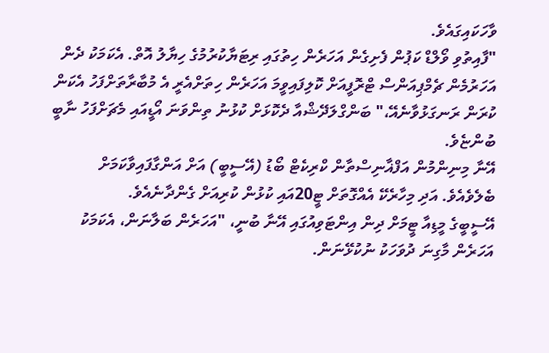ވާހަކައިގައެވެ.
"ފާއިތުވި ވޯލްޑް ކަޕުން ފެށިގެން އަހަރެން ހިތުގައި ރިޓަޔާކުރުމުގެ ހިޔާލު އޮތް. އެކަމަކު ދެން އަހަރުމެން ޗެމްޕިއަންސް ޓްރޮފީއަށް ކޮލިފައިވީމަ އަހަރެން ހިތަށްއެރީ އެ މުބާރާތަށްފަހު އެކަން ކުރަން ރަނގަޅުވާނެއޭ،" ބަންގްލަދޭޝްއާ ދެކޮޅަށް ކުޅުނު ތިންވަނަ އޯޑީއައި މެޗަށްފަހު ނާބީ ބުންޏެވެ.
އޭނާ މިނިންމުން އަފްޣާނިސްތާން ކްރިކެޓް ބޯޑު (އޭސީބީ) އަށް އަންގާފައިވާކަމަށް ބެލެވެއެވެ. އަދި މިހާރެކޭ އެއްގޮތަށް ޓީ20އައި ކުޅުން ކުރިއަށް ގެންދާނެއެވެ.
އޭސީބީގެ މީޑިއާ ޓީމަށް ދިން އިންޓަވިއުގައި އޭނާ ބުނީ، "އަހަރެން ބަލާނަން، އެކަމަކު އަހަރެން މާގިނަ ދުވަހަކު ނުކުޅޭނަން.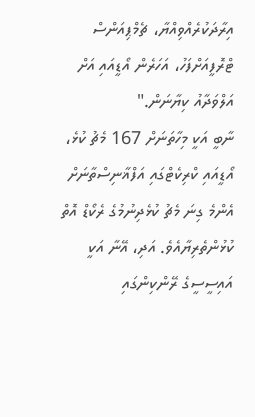އިރާދަކުރެއްވިއްޔާ، ޗެމްޕިއަންސް ޓްރޮފީއަށްފަހު، އަހަރެން އޯޑީއައި އަށް އަލްވަދާއު ކިޔާނަން."
ނާބީ އަކީ މިހާތަނަށް 167 މެޗު ކުޅެ، އޯޑީއައި ކްރިކެޓްގައި އަފްޣާނިސްތާނަށް އެންމެ ގިނަ މެޗު ކުޅެދިނުމުގެ ރެކޯޑް އޮތް ކުޅުންތެރިޔާއެވެ. އަދި، އޭނާ އަކީ އައިސީސީގެ ރޭންކިންގައި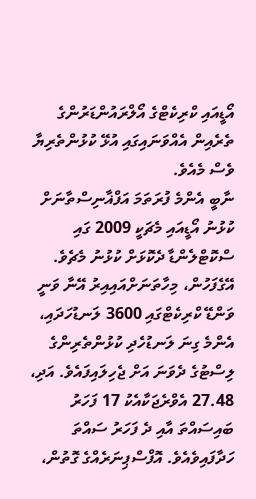އޯޑީއައި ކްރިކެޓްގެ އޯލްރައުންޑަރުންގެ ތެރެއިން އެއްވަނައިގައި އުޅޭ ކުޅުންތެރިޔާ ވެސް މެއެވެ.
ނާބީ އެންމެ ފުރަތަމަ އަފްޣާނިސްތާނަށް ކުޅުނު އޯޑީއައި މެޗަކީ 2009 ގައި ސްކޮޓްލެންޑާ ދެކޮޅަށް ކުޅުނު މެޗެވެ. އޭގެފަހުން، މިހާތަނަށްއައިއިރު އޭނާ ވަނީ ވަންޑޭ ކްރިކެޓްގައި 3600 ލަނޑުހަދައި، އެންމެ ގިނަ ލަނޑުހެދި ކުޅުންތެރިންގެ ލިސްޓުގެ ދެވަނަ އަށް ޖެހިލައިފައެވެ. އަދި، 27.48 އެވްރެޖަކާއެކު 17 ފަހަރު ބައިސައްތަ އާއި ދެ ފަހަރު ސައްތަ ހަދާފައިވެއެވެ. އޮފްސްޕިނަރެއްގެ ގޮތުން،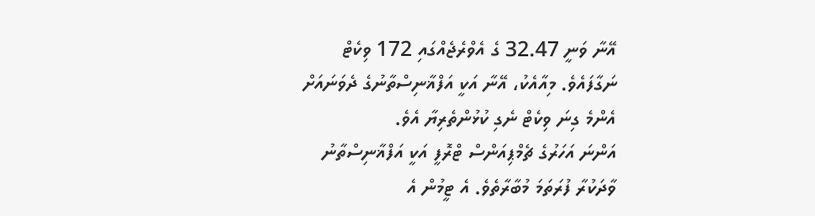އޭނާ ވަނީ 32.47 ގެ އެވްރެޖެއްގައި 172 ވިކެޓް ނަގާފައެވެ. މިއާއެކު، އޭނާ އަކީ އަފްޣާނިސްތާނުގެ ދެވަނައަށް އެންމެ ގިނަ ވިކެޓް ނެގި ކުޅުންތެރިޔާ އެވެ.
އަންނަ އަހަރުގެ ޗެމްޕިއަންސް ޓްރޮފީ އަކީ އަފްޣާނިސްތާނު ވާދަކުރާ ފުރަތަމަ މުބާރާތެވެ. އެ ޓީމުން އެ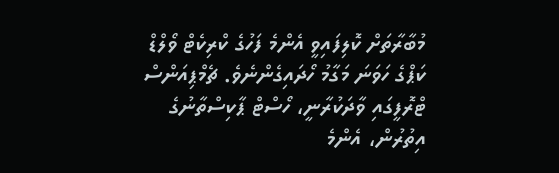މުބާރާތަށް ކޮލިފައިވީ އެންމެ ފަހުގެ ކްރިކެޓް ވޯލްޑް ކަޕްގެ ހަވަނަ މަގާމު ހޯދައިގެންނެވެ. ޗެމްޕިއަންސް ޓްރޮފީގައި ވާދަކުރާނީ، ހޯސްޓް ޕާކިސްތާނުގެ އިތުރުން، އެންމެ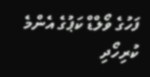ފަހުގެ ވޯލްޑް ކަޕުގެ އެންމެ ކުރިހޯދި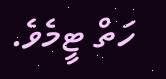ހަތް ޓީމެވެ.